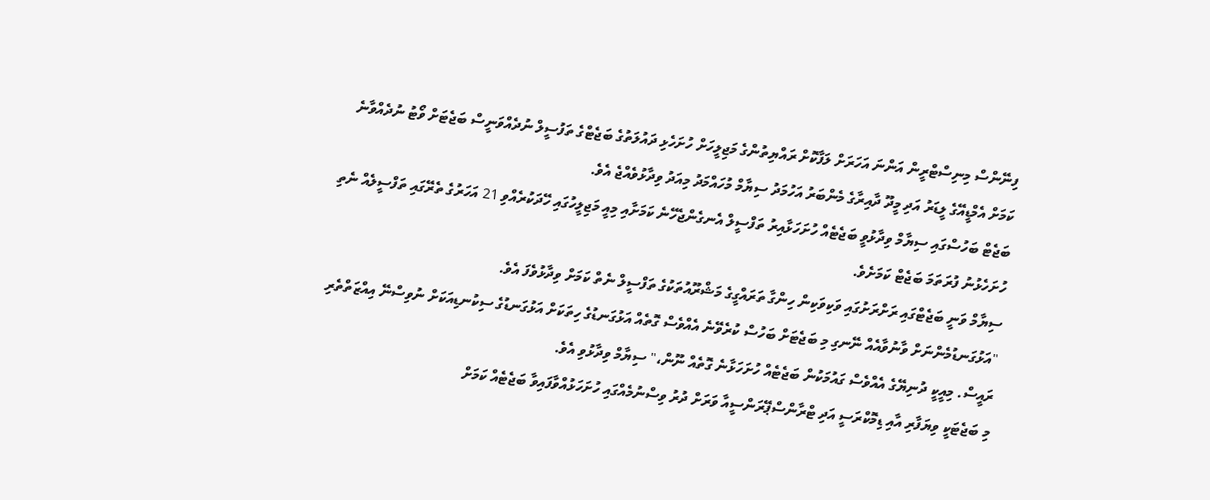ފިނޭންސް މިނިސްޓްރީން އަންނަ އަހަރަށް ލަފާކޮށް ރައްޔިތުންގެ މަޖިލީހަށް ހުށަހެޅި ދައުލަތުގެ ބަޖެޓްގެ ތަފުސީލް ނުދެއްވަނީސް ބަޖެޓަށް ވޯޓު ނުދެއްވާނެ ކަމަށް އެމްޑީއޭގެ ލީޑަރު އަދި މީދޫ ދާއިރާގެ މެންބަރު އަހުމަދު ސިޔާމް މުހައްމަދު މިއަދު ވިދާޅުވެއްޖެ އެވެ.
ބަޖެޓް ބަހުސްގައި ސިޔާމް ވިދާޅުވީ ބަޖެޓެއް ހުށަހަޅާއިރު ތަފްސީލް އެނގެންޖެހޭނެ ކަމަށާއި މިއީ މަޖިލީހުގައި ހޭދަކުރެއްވި 21 އަހަރުގެ ތެރޭގައި ތަފްސީލެއް ނެތި ހުށަހެޅުނު ފުރަތަމަ ބަޖެޓް ކަމަށެވެ.
ސިޔާމް ވަނީ ބަޖެޓްގައި ރަށްރަށުގައި ވަކިވަކިން ހިންގާ ތަރައްގީގެ މަޝްރޫއުތަކުގެ ތަފްސީލް ނެތް ކަމަށް ވިދާޅުވެފަ އެވެ.
"އަޅުގަނޑުމެންނަށް ވާނުވާއެއް ނޭނގި މި ބަޖެޓަށް ބަހުސް ކުރެވޭނެ އެއްވެސް ގޮތެއް އަޅުގަނޑުގެ ހިތަކަށް އަޅުގަނޑުގެ ސިކުނޑިއަކަށް ނުވިސްނޭ އިއްޒަތްތެރި ރައީސް. މިއީކީ ދުނިޔޭގެ އެއްވެސް ގައުމަކުން ބަޖެޓެއް ހުށަހަޅާނެ ގޮތެއް ނޫން،" ސިޔާމް ވިދާޅުވި އެވެ.
މި ބަޖެޓަކީ ވިޔަފާރި އާއި ޑިމޮކްރަސީ އަދި ޓްރާންސްޕޭރަންސީއާ ވަރަށް ދުރު ވިސްނުމެއްގައި ހުށަހަޅުއްވާފައިވާ ބަޖެޓެއް ކަމަށް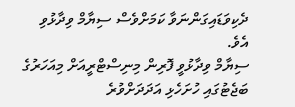ދެކިވަޑައިގަންނަވާ ކަމަށްވެސް ސިޔާމް ވިދާޅުވި އެވެ.
ސިޔާމް ވިދާޅުވީ ފޮރިން މިނިސްޓްރީއަށް މިއަހަރުގެ ބަޖެޓުގައި ހުށަހެޅި އަދަދަށްވުރެ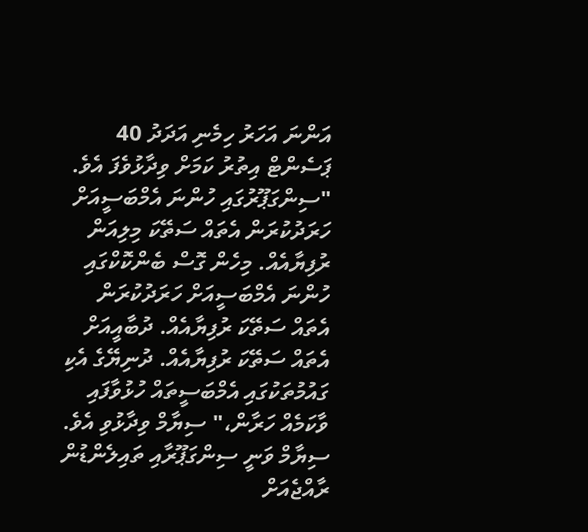އަންނަ އަހަރު ހިމެނި އަދަދު 40 ޕަސެންޓް އިތުރު ކަމަށް ވިދާޅުވެފަ އެވެ.
"ސިންގަޕޫރުގައި ހުންނަ އެމްބަސީއަށް ހަރަދުކުރަން އެތައް ސަތޭކަ މިލިއަން ރުފިޔާއެއް. މިހެން ގޮސް ބެންކޮކްގައި ހުންނަ އެމްބަސީއަށް ހަރަދުކުރަން އެތައް ސަތޭކަ ރުފިޔާއެއް. ދުބާއީއަށް އެތައް ސަތޭކަ ރުފިޔާއެއް. ދުނިޔޭގެ އެކި ގައުމުތަކުގައި އެމްބަސީތައް ހުޅުވާފައި ވާކަމެއް ހަރާން،" ސިޔާމް ވިދާޅުވި އެވެ.
ސިޔާމް ވަނީ ސިންގަޕޫރާއި ތައިލެންޑުން ރާއްޖެއަށް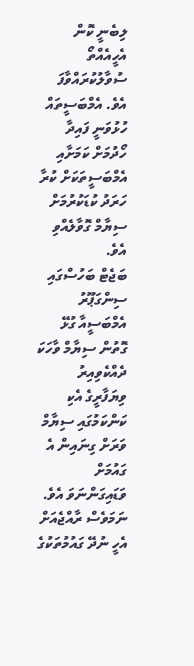ލިބެނީ ކޮން އެހީއެއްތޯ ސުވާލުކުރައްވާފަ އެވެ. އެމްބަސީތައް ހުޅުވަނީ ފައިދާ ހޯދުމަށް ކަމަށާއި އެމްބަސީތަކަށް ކުރާ ހަރަދު ކުޑަކުރުމަށް ސިޔާމް ގޮވާލެއްވި އެވެ.
ބަޖެޓް ބަހުސްގައި ސިންގަޕޫރު އެމްބަސީއާ ގުޅޭ ގޮތުން ސިޔާމް ވާހަކަ ދެއްކެވިއިރު ވިޔަފާރީގެ އެކި ކަންކަމުގައި ސިޔާމް ވަރަށް ގިނައިން އެ ގައުމަށް ވަޑައިގަންނަވަ އެވެ. ނަމަވެސް ރާއްޖެއަށް އެހީ ނުދޭ ގައުމުތަކުގެ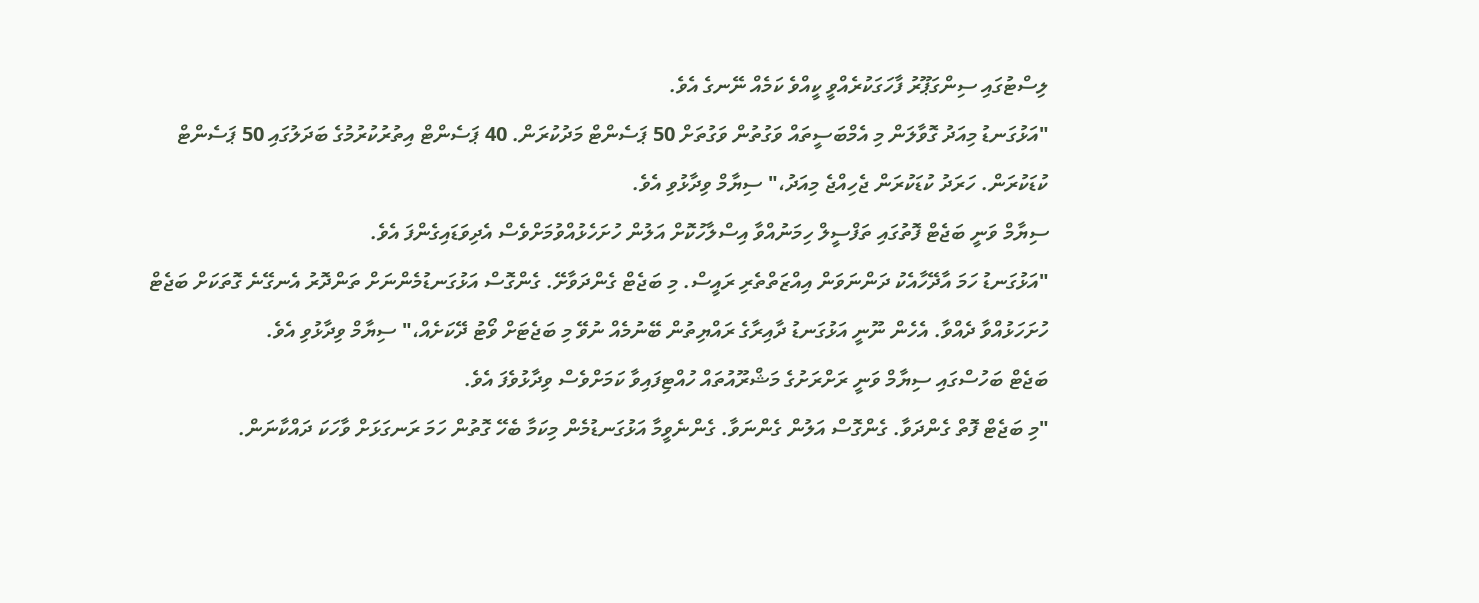ލިސްޓުގައި ސިންގަޕޫރު ފާހަގަކުރެއްވީ ކީއްވެ ކަމެއް ނޭނގެ އެވެ.
"އަޅުގަނޑު މިއަދު ގޮވާލަން މި އެމްބަސީތައް ވަގުތުން ވަގުތަށް 50 ޕަސެންޓް މަދުކުރަން. 40 ޕަސެންޓް އިތުރުކުރުމުގެ ބަދަލުގައި 50 ޕަސެންޓް ކުޑަކުރަން. ހަރަދު ކުޑަކުރަން ޖެހިއްޖެ މިއަދު،" ސިޔާމް ވިދާޅުވި އެވެ.
ސިޔާމް ވަނީ ބަޖެޓް ފޮތުގައި ތަފްސީލް ހިމަނުއްވާ އިސްލާހުކޮށް އަލުން ހުށަހެޅުއްވުމަށްވެސް އެދިވަޑައިގެންފަ އެވެ.
"އަޅުގަނޑު ހަމަ އާދޭހާއެކު ދަންނަވަން އިއްޒަތްތެރި ރައީސް. މި ބަޖެޓް ގެންދަވާށޭ. ގެންގޮސް އަޅުގަނޑުމެންނަށް ތަންދޮރު އެނގޭނެ ގޮތަކަށް ބަޖެޓް ހުށަހަޅުއްވާ ދެއްވާ. އެހެން ނޫނީ އަޅުގަނޑު ދާއިރާގެ ރައްޔިތުން ބޭނުމެއް ނުވޭ މި ބަޖެޓަށް ވޯޓު ދޭކަށެއް،" ސިޔާމް ވިދާޅުވި އެވެ.
ބަޖެޓް ބަހުސްގައި ސިޔާމް ވަނީ ރަށްރަށުގެ މަޝްރޫއުތައް ހުއްޓިފައިވާ ކަމަށްވެސް ވިދާޅުވެފަ އެވެ.
"މި ބަޖެޓް ފޮތް ގެންދަވާ. ގެންގޮސް އަލުން ގެންނަވާ. ގެންނެވީމާ އަޅުގަނޑުމެން މިކަމާ ބެހޭ ގޮތުން ހަމަ ރަނގަޅަށް ވާހަކަ ދައްކާނަން.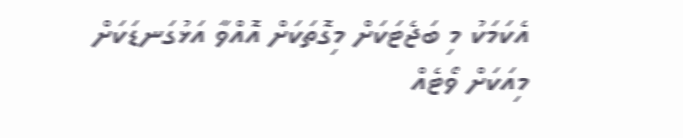އެކަމަކު މި ބަޖެޓަކަށް މިގޮތަކަށް އޮއްވާ އަޅުގަނޑަކަށް މިއަކަށް ވޯޓެއް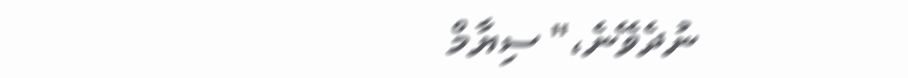ނުދެވޭނެ،" ސިޔާމް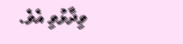ވިދާޅުވި އެވެ.